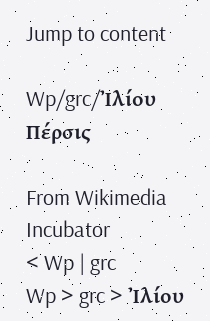Jump to content

Wp/grc/Ἰλίου Πέρσις

From Wikimedia Incubator
< Wp | grc
Wp > grc > Ἰλίου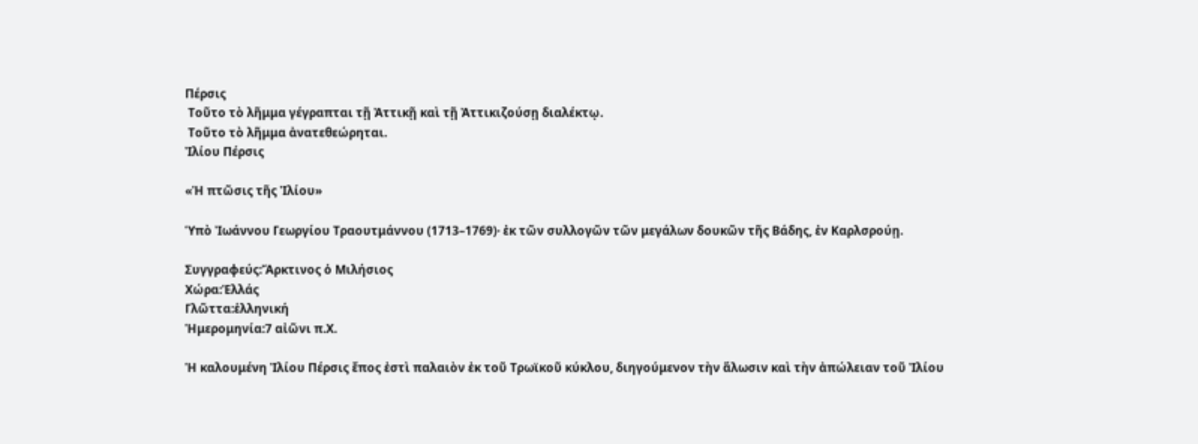Πέρσις
 Τοῦτο τὸ λῆμμα γέγραπται τῇ Ἀττικῇ καὶ τῇ Ἀττικιζούσῃ διαλέκτῳ.
 Τοῦτο τὸ λῆμμα ἀνατεθεώρηται.
Ἰλίου Πέρσις

«Ἡ πτῶσις τῆς Ἰλίου»

Ὑπὸ Ἰωάννου Γεωργίου Τραουτμάννου (1713–1769)· ἐκ τῶν συλλογῶν τῶν μεγάλων δουκῶν τῆς Βάδης, ἐν Καρλσρούῃ.

Συγγραφεύς:Ἄρκτινος ὁ Μιλήσιος
Χώρα:Ἑλλάς
Γλῶττα:ἑλληνική
Ἡμερομηνία:7 αἰῶνι π.Χ.

Ἡ καλουμένη Ἰλίου Πέρσις ἔπος ἐστὶ παλαιὸν ἐκ τοῦ Τρωϊκοῦ κύκλου, διηγούμενον τὴν ἅλωσιν καὶ τὴν ἀπώλειαν τοῦ Ἰλίου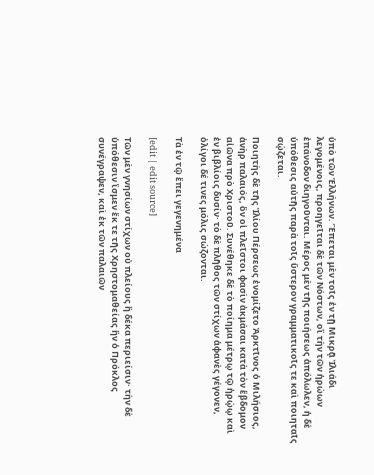ὑπὸ τῶν Ἑλλήνων. Ἕπεται μὲν τοῖς ἐν τῇ Μικρᾷ Ἰλιάδι λεγομένοις, προηγεῖται δὲ τῶν Νόστων, οἳ τὴν τῶν ἡρώων ἐπάνοδον διηγοῦνται. Μέρος μὲν τῆς ποιήσεως ἀπόλωλεν, ἡ δὲ ὑπόθεσις αὐτῆς παρὰ τοῖς ὕστερον γραμματικοῖς τε καὶ ποιηταῖς σῴζεται.

Ποιητὴς δὲ τῆς Ἰλίου Πέρσεως ἐνομίζετο Ἀρκτῖνος ὁ Μιλήσιος, ἀνὴρ παλαιός, ὃν οἱ πλεῖστοι φασὶν ἀκμάσαι κατὰ τὸν ἕβδομον αἰῶνα πρὸ Χριστοῦ. Συνέθηκε δὲ τὸ ποίημα μέτρῳ τῷ ἡρῴῳ καὶ ἐν βιβλίοις δυσίν· τὸ δὲ πλῆθος τῶν στίχων ἀφανὲς γέγονεν, ὀλίγοι δέ τινες μόλις σώζονται.

Τὰ ἐν τῷ ἔπει γεγενημένα

[edit | edit source]

Τῶν μὲν γνησίων στίχων οὐ πλείους ἢ δέκα περιείσιν· τὴν δὲ ὑπόθεσιν ἴσμεν ἔκ τε τῆς Χρηστομαθείας ἣν ὁ Πρόκλος συνέγραψεν, καὶ ἐκ τῶν παλαιῶν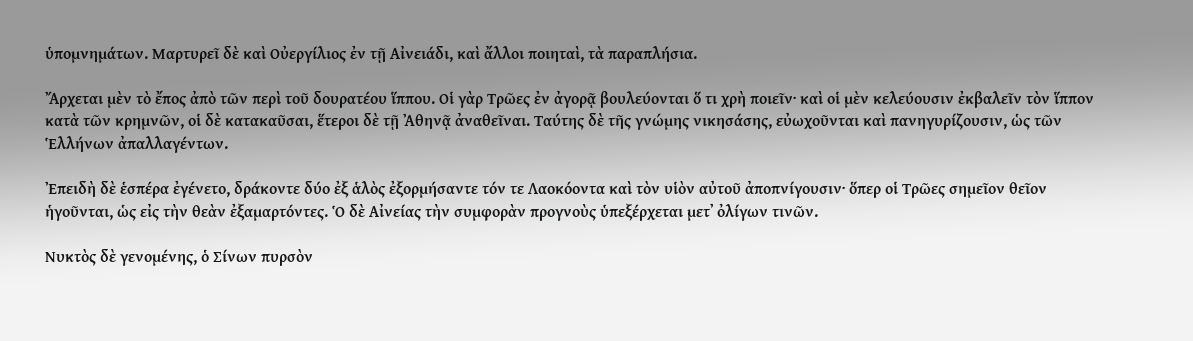ὑπομνημάτων. Μαρτυρεῖ δὲ καὶ Οὐεργίλιος ἐν τῇ Αἰνειάδι, καὶ ἄλλοι ποιηταὶ, τὰ παραπλήσια.

Ἄρχεται μὲν τὸ ἔπος ἀπὸ τῶν περὶ τοῦ δουρατέου ἵππου. Οἱ γὰρ Τρῶες ἐν ἀγορᾷ βουλεύονται ὅ τι χρὴ ποιεῖν· καὶ οἱ μὲν κελεύουσιν ἐκβαλεῖν τὸν ἵππον κατὰ τῶν κρημνῶν, οἱ δὲ κατακαῦσαι, ἕτεροι δὲ τῇ Ἀθηνᾷ ἀναθεῖναι. Ταύτης δὲ τῆς γνώμης νικησάσης, εὐωχοῦνται καὶ πανηγυρίζουσιν, ὡς τῶν Ἑλλήνων ἀπαλλαγέντων.

Ἐπειδὴ δὲ ἑσπέρα ἐγένετο, δράκοντε δύο ἐξ ἁλὸς ἐξορμήσαντε τόν τε Λαοκόοντα καὶ τὸν υἱὸν αὐτοῦ ἀποπνίγουσιν· ὅπερ οἱ Τρῶες σημεῖον θεῖον ἡγοῦνται, ὡς εἰς τὴν θεὰν ἐξαμαρτόντες. Ὁ δὲ Αἰνείας τὴν συμφορὰν προγνοὺς ὑπεξέρχεται μετ᾽ ὀλίγων τινῶν.

Νυκτὸς δὲ γενομένης, ὁ Σίνων πυρσὸν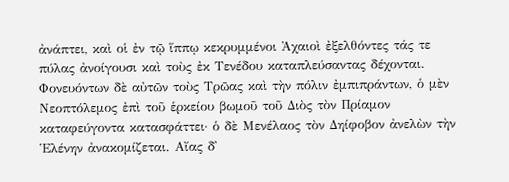ἀνάπτει, καὶ οἱ ἐν τῷ ἵππῳ κεκρυμμένοι Ἀχαιοὶ ἐξελθόντες τάς τε πύλας ἀνοίγουσι καὶ τοὺς ἐκ Τενέδου καταπλεύσαντας δέχονται. Φονευόντων δὲ αὐτῶν τοὺς Τρῶας καὶ τὴν πόλιν ἐμπιπράντων, ὁ μὲν Νεοπτόλεμος ἐπὶ τοῦ ἑρκείου βωμοῦ τοῦ Διὸς τὸν Πρίαμον καταφεύγοντα κατασφάττει· ὁ δὲ Μενέλαος τὸν Δηίφοβον ἀνελὼν τὴν Ἑλένην ἀνακομίζεται. Αἴας δ᾽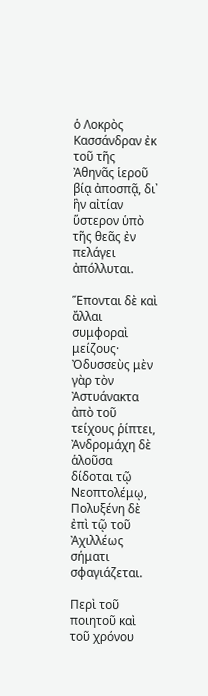ὁ Λοκρὸς Κασσάνδραν ἐκ τοῦ τῆς Ἀθηνᾶς ἱεροῦ βίᾳ ἀποσπᾷ, δι᾽ ἣν αἰτίαν ὕστερον ὑπὸ τῆς θεᾶς ἐν πελάγει ἀπόλλυται.

Ἕπονται δὲ καὶ ἄλλαι συμφοραὶ μείζους· Ὀδυσσεὺς μὲν γὰρ τὸν Ἀστυάνακτα ἀπὸ τοῦ τείχους ῥίπτει, Ἀνδρομάχη δὲ ἁλοῦσα δίδοται τῷ Νεοπτολέμῳ, Πολυξένη δὲ ἐπὶ τῷ τοῦ Ἀχιλλέως σήματι σφαγιάζεται.

Περὶ τοῦ ποιητοῦ καὶ τοῦ χρόνου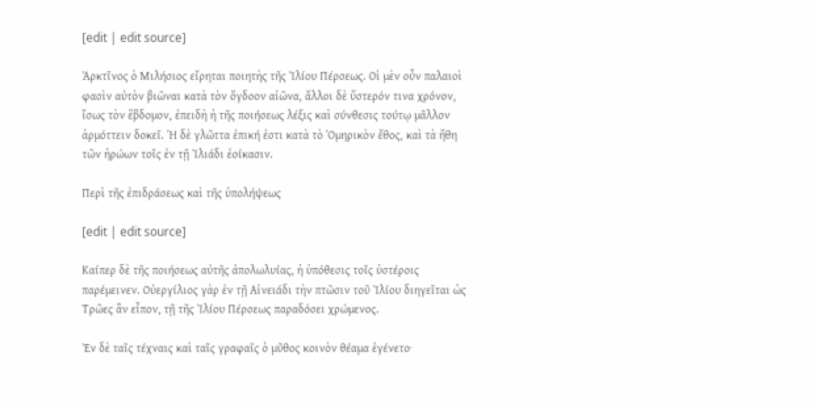[edit | edit source]

Ἀρκτῖνος ὁ Μιλήσιος εἴρηται ποιητὴς τῆς Ἰλίου Πέρσεως. Οἱ μὲν οὖν παλαιοὶ φασὶν αὐτὸν βιῶναι κατὰ τὸν ὄγδοον αἰῶνα, ἄλλοι δὲ ὕστερόν τινα χρόνον, ἴσως τὸν ἕβδομον, ἐπειδὴ ἡ τῆς ποιήσεως λέξις καὶ σύνθεσις τούτῳ μᾶλλον ἁρμόττειν δοκεῖ. Ἡ δὲ γλῶττα ἐπική ἐστι κατὰ τὸ Ὁμηρικὸν ἔθος, καὶ τὰ ἤθη τῶν ἡρώων τοῖς ἐν τῇ Ἰλιάδι ἐοίκασιν.

Περὶ τῆς ἐπιδράσεως καὶ τῆς ὑπολήψεως

[edit | edit source]

Καίπερ δὲ τῆς ποιήσεως αὐτῆς ἀπολωλυίας, ἡ ὑπόθεσις τοῖς ὑστέροις παρέμεινεν. Οὐεργίλιος γὰρ ἐν τῇ Αἰνειάδι τὴν πτῶσιν τοῦ Ἰλίου διηγεῖται ὡς Τρῶες ἂν εἶπον, τῇ τῆς Ἰλίου Πέρσεως παραδόσει χρώμενος.

Ἐν δὲ ταῖς τέχναις καὶ ταῖς γραφαῖς ὁ μῦθος κοινὸν θέαμα ἐγένετο·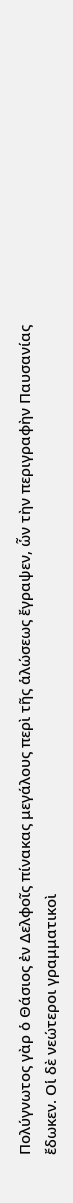Πολύγνωτος γὰρ ὁ Θάσιος ἐν Δελφοῖς πίνακας μεγάλους περὶ τῆς ἁλώσεως ἔγραψεν, ὧν τὴν περιγραφὴν Παυσανίας ἔδωκεν. Οἱ δὲ νεώτεροι γραμματικοὶ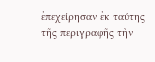ἐπεχείρησαν ἐκ ταύτης τῆς περιγραφῆς τὴν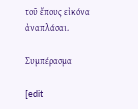τοῦ ἔπους εἰκόνα ἀναπλάσαι.

Συμπέρασμα

[edit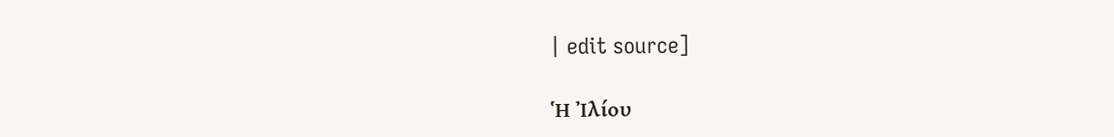| edit source]

Ἡ Ἰλίου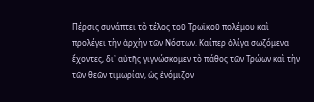Πέρσις συνάπτει τὸ τέλος τοῦ Τρωϊκοῦ πολέμου καὶ προλέγει τὴν ἀρχὴν τῶν Νόστων. Καίπερ ὀλίγα σωζόμενα ἔχοντες, δι᾽ αὐτῆς γιγνώσκομεν τὸ πάθος τῶν Τρώων καὶ τὴν τῶν θεῶν τιμωρίαν, ὡς ἐνόμιζον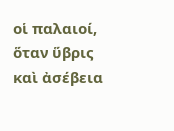οἱ παλαιοί, ὅταν ὕβρις καὶ ἀσέβεια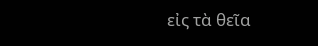εἰς τὰ θεῖα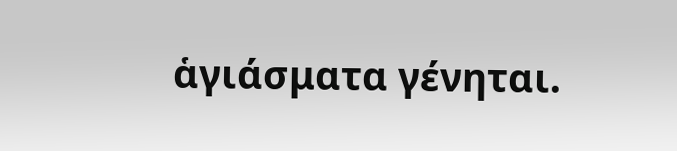ἁγιάσματα γένηται.